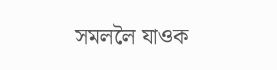সমললৈ যাওক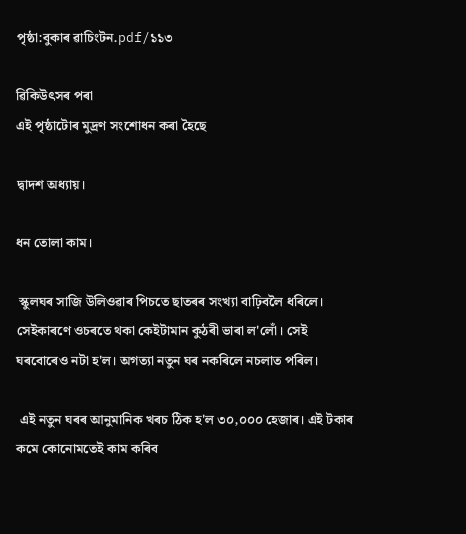পৃষ্ঠা:বুকাৰ ৱাচিংটন.pdf/১১৩

ৱিকিউৎসৰ পৰা
এই পৃষ্ঠাটোৰ মুদ্ৰণ সংশোধন কৰা হৈছে

দ্বাদশ অধ্যায়।

ধন তোলা কাম।

 স্কুলঘৰ সাজি উলিওৱাৰ পিচতে ছাতৰৰ সংখ্যা বাঢ়িবলৈ ধৰিলে। সেইকাৰণে ওচৰতে থকা কেইটামান কুঠৰী ভাৰা ল'লোঁ। সেই ঘৰবোৰেও নটা হ'ল। অগত্যা নতুন ঘৰ নকৰিলে নচলাত পৰিল।

 এই নতুন ঘৰৰ আনুমানিক খৰচ ঠিক হ'ল ৩০,০০০ হেজাৰ। এই টকাৰ কমে কোনোমতেই কাম কৰিব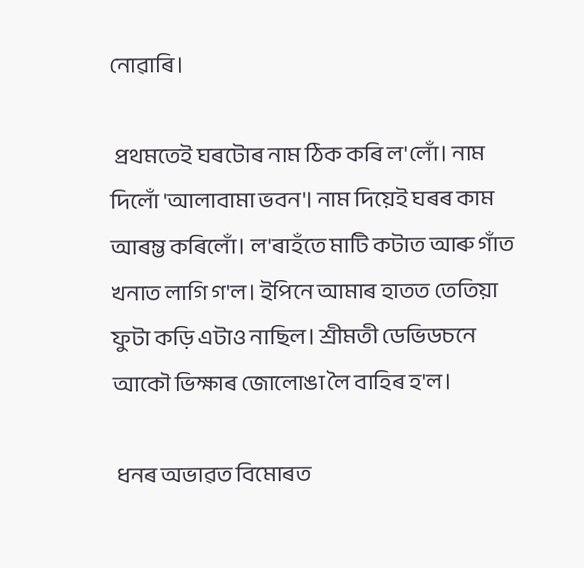নোৱাৰি।

 প্ৰথমতেই ঘৰটোৰ নাম ঠিক কৰি ল'লোঁ। নাম দিলোঁ 'আলাবামা ভবন'। নাম দিয়েই ঘৰৰ কাম আৰম্ভ কৰিলোঁ। ল'ৰাহঁতে মাটি কটাত আৰু গাঁত খনাত লাগি গ'ল। ইপিনে আমাৰ হাতত তেতিয়া ফুটা কড়ি এটাও নাছিল। শ্ৰীমতী ডেভিডচনে আকৌ ভিক্ষাৰ জোলোঙা লৈ বাহিৰ হ'ল।

 ধনৰ অভাৱত বিমোৰত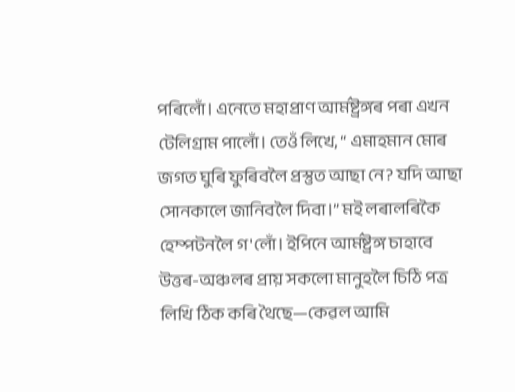পৰিলোঁ। এনেতে মহাপ্ৰাণ আৰ্মষ্ট্ৰঙ্গৰ পৰা এখন টেলিগ্ৰাম পালোঁ। তেওঁ লিখে, “ এমাহমান মোৰ জগত ঘুৰি ফুৰিবলৈ প্ৰস্তুত আছা নে? যদি আছা সোনকালে জানিবলৈ দিবা।” মই লৰালৰিকৈ হেম্পটনলৈ গ'লোঁ। ইপিনে আৰ্মষ্ট্ৰঙ্গ চাহাবে উত্তৰ-অঞ্চলৰ প্ৰায় সকলো মানুহলৈ চিঠি পত্ৰ লিখি ঠিক কৰি থৈছে—কেৱল আমি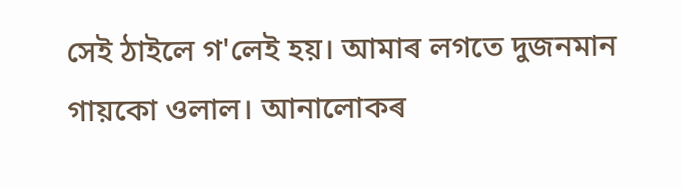সেই ঠাইলে গ'লেই হয়। আমাৰ লগতে দুজনমান গায়কো ওলাল। আনালোকৰ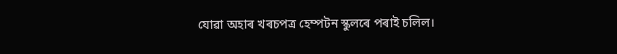যোৱা অহাৰ খৰচপত্ৰ হেম্পটন স্কুলৰে পৰাই চলিল।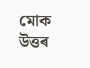মোক উত্তৰ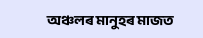অঞ্চলৰ মানুহৰ মাজত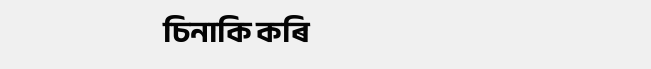চিনাকি কৰি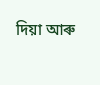দিয়া আৰু